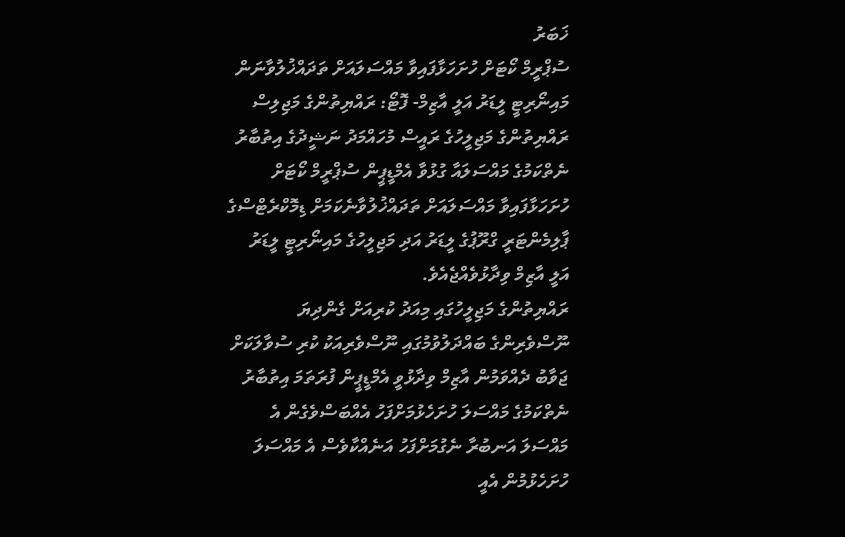ޚަބަރު
ސުޕްރީމް ކޯޓަށް ހުށަހަޅާފައިވާ މައްސަލައަށް ތަދައްޚުލުވާނަން
މައިނޯރިޓީ ލީޑަރު އަލީ އާޒިމް- ފޮޓޯ: ރައްޔިތުންގެ މަޖިލިސް
ރައްޔިތުންގެ މަޖިލީހުގެ ރައީސް މުހައްމަދު ނަޝީދުގެ އިތުބާރު ނެތްކަމުގެ މައްސަލައާ ގުޅުވާ އެމްޑީޕީން ސުޕްރީމް ކޯޓަށް ހުށަހަޅާފައިވާ މައްސަލައަށް ތަދައްޚުލުވާނެކަމަށް ޑިމޮކްރެޓްސްގެ ޕާލިމެންޓަރީ ގްރޫޕުގެ ލީޑަރު އަދި މަޖިލީހުގެ މައިނޯރިޓީ ލީޑަރު އަލީ އާޒިމް ވިދާޅުވެއްޖެއެވެ.
ރައްޔިތުންގެ މަޖިލީހުގައި މިއަދު ކުރިއަށް ގެންދިޔަ ނޫސްވެރިންގެ ބައްދަލުވުމުގައި ނޫސްވެރިއަކު ކުރި ސުވާލަކަށް ޖަވާބު ދެއްވަމުން އާޒިމް ވިދާޅުވީ އެމްޑީޕީން ފުރަތަމަ އިތުބާރު ނެތްކަމުގެ މައްސަލަ ހުށަހެޅުމަށްފަހު އެއްބަސްވެގެން އެ މައްސަލަ އަނބުރާ ނެގުމަށްފަހު އަނެއްކާވެސް އެ މައްސަލަ ހުށަހެޅުމުން އެއީ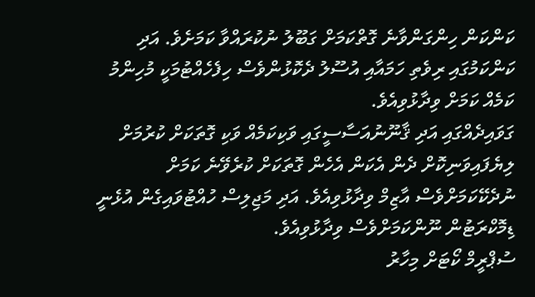ކަންކަން ހިންގަންވާނެ ގޮތްކަމަށް ގަބޫލު ނުކުރައްވާ ކަމަށެވެ. އަދި ކަންކަމުގައި ރިވެތި ހަމައާއި އުސޫލު ދެކޮޅުންވެސް ހިފެހެއްޓުމަކީ މުހިންމު ކަމެއް ކަމަށް ވިދާޅުވިއެވެ.
ގަވައިދެއްގައި އަދި ޤާނޫނުއަސާސީގައި ވަކިކަމެއް ވަކި ގޮތަކަށް ކުރުމަށް ލިޔެފައިވަނިކޮށް ދެން އެކަން އެހެން ގޮތަކަށް ކުރެވޭނެ ކަމަށް ނުދެކޭކަމަށްވެސް އާޒިމް ވިދާޅުވިއެވެ. އަދި މަޖިލިސް ހުއްޓުވައިގެން އުޅެނީ ޑިމޮކްރަޓުން ނޫންކަމަށްވެސް ވިދާޅުވިއެވެ.
ސުޕްރީމް ކޯޓަށް މިހާރު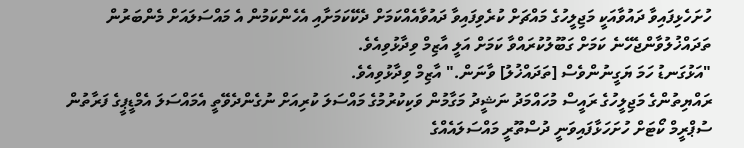ހުށަހެޅިފައިވާ ދައުވާއަކީ މަޖިލީހުގެ މައްޗަށް ކުރެވިފައިވާ ދައުވާއެއްކަމަށް ދެކޭކަމަށާއި އެހެންކަމުން އެ މައްސަލައަށް މެންބަރުން ތަދައްޚުލުވާންޖެހޭނެ ކަމަށް ގަބޫލުކުރައްވާ ކަމަށް އަލީ އާޒިމް ވިދާޅުވިއެވެ.
"އަޅުގަނޑު ހަމަ ޔަގީނުންވެސް [ތަދައްޚުލު] ވާނަން." އާޒިމް ވިދާޅުވިއެވެ.
ރައްޔިތުންގެ މަޖިލީހުގެ ރައީސް މުހައްމަދު ނަޝީދު މަގާމުން ވަކިކުރުމުގެ މައްސަލަ ކުރިއަށް ނުގެންދެވޭތީ އެމައްސަލަ އެމްޑީޕީގެ ފަރާތުން ސުޕްރީމް ކޯޓަށް ހުށަހަޅާފައިވަނީ ދުސްތޫރީ މައްސަލައެއްގެ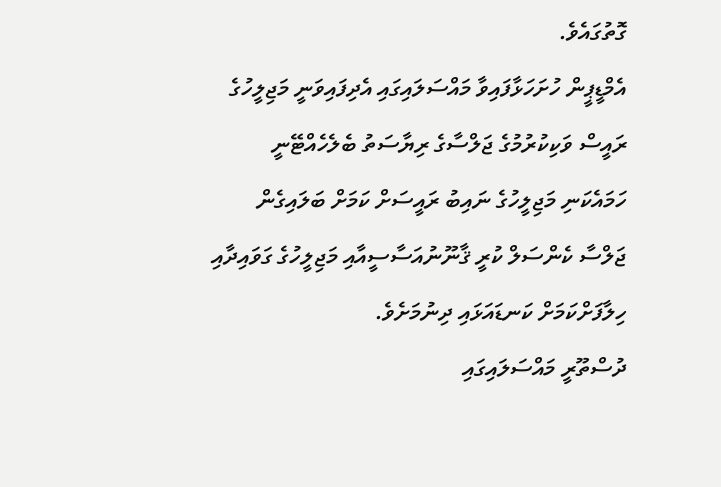ގޮތުގައެވެ.
އެމްޑީޕީން ހުށަހަޅާފައިވާ މައްސަލައިގައި އެދިފައިވަނީ މަޖިލީހުގެ ރައީސް ވަކިކުރުމުގެ ޖަލްސާގެ ރިޔާސަތު ބެލެހެއްޓޭނީ ހަމައެކަނި މަޖިލީހުގެ ނައިބު ރައީސަށް ކަމަށް ބަލައިގެން ޖަލްސާ ކެންސަލް ކުރީ ޤާނޫނުއަސާސީއާއި މަޖިލީހުގެ ގަވައިދާއި ހިލާފަށްކަމަށް ކަނޑައަޅައި ދިނުމަށެވެ.
ދުސްތޫރީ މައްސަލައިގައި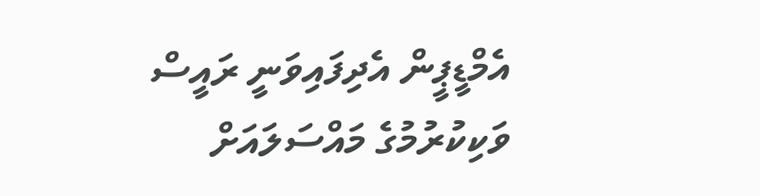އެމްޑީޕީން އެދިފައިވަނީ ރައީސް ވަކިކުރުމުގެ މައްސަލައަށް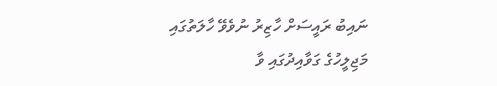ނައިބު ރައީސަށް ހާޒިރު ނުވެވޭ ހާލަތުގައި މަޖިލީހުގެ ގަވާއިދުގައި ވާ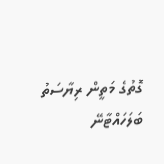ގޮތުގެ މަތީން ރިޔާސަތު ބަލަހައްޓާނޭ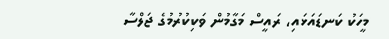މީހަކު ކަނޑައަޅައި، ރައީސް މަގާމުން ވަކިކުރުމުގެ ޖަލްސާ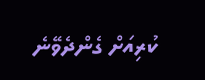ކުރިއަށް ގެންދެވޭނެ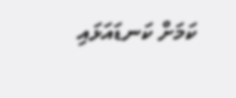ކަމަށް ކަނޑައަޅައި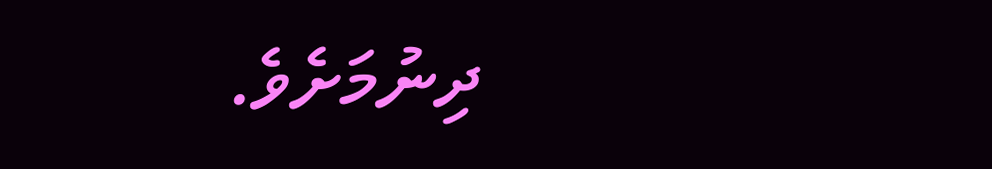ދިނުމަށެވެ.